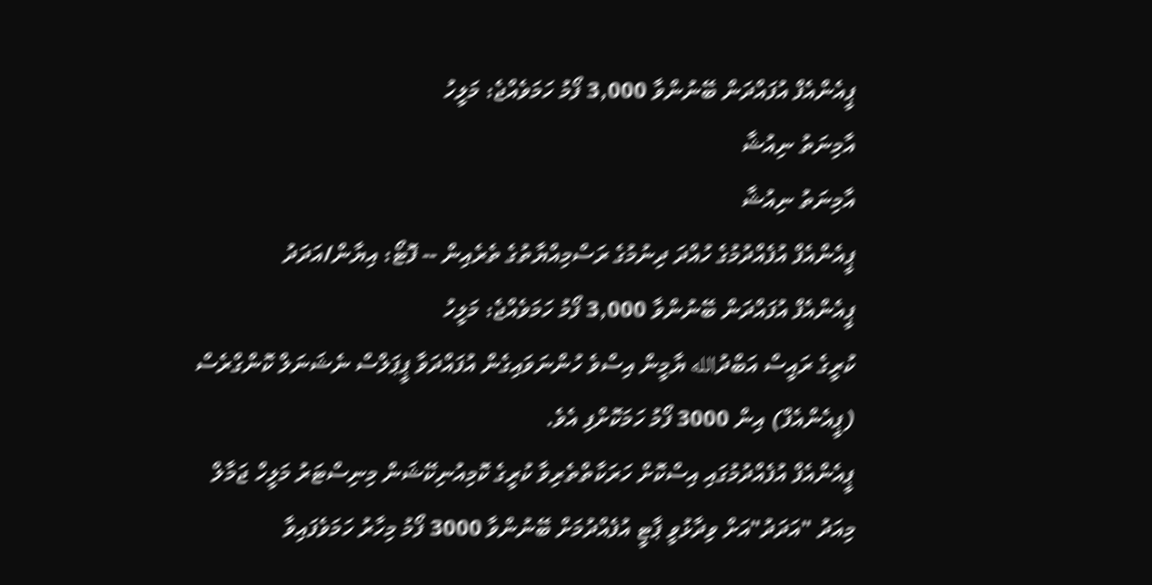ޕީއެންއެފް އުފައްދަން ބޭނުންވާ 3,000 ފޯމު ހަމަވެއްޖެ: މަލީހު
އާމިނަތު ނިއުޝާ
އާމިނަތު ނިއުޝާ
ޕީއެންއެފް އުފެއްދުމުގެ ހުއްދަ ދިނުމުގެ ރަސްމިއްޔާތުގެ ތެރެއިން -- ފޮޓޯ: އިޔާން/އަދަދު
ޕީއެންއެފް އުފައްދަން ބޭނުންވާ 3,000 ފޯމު ހަމަވެއްޖެ: މަލީހު
ކުރީގެ ރައީސް އަބްދުالله ޔާމީން އިސްވެ ހުންނަވައިގެން އުފައްދަވާ ޕީޕަލްސް ނެޝަނަލް ކޮންގްރެސް (ޕީއެންއެފް) އިން 3000 ފޯމު ހަމަކޮށްފި އެވެ.
ޕީއެންއެފް އުފެއްދުމުގައި އިސްކޮށް ހަރަކާތްތެރިވާ ކުރީގެ ކޮމިއުނިކޭޝަން މިނިސްޓަރު މަލީހް ޖަމާލް މިއަދު "އަދަދު"އަށް ވިދާޅުވީ ޕާޓީ އުފެއްދުމަށް ބޭނުންވާ 3000 ފޯމު މިހާރު ހަމަވެފައިވާ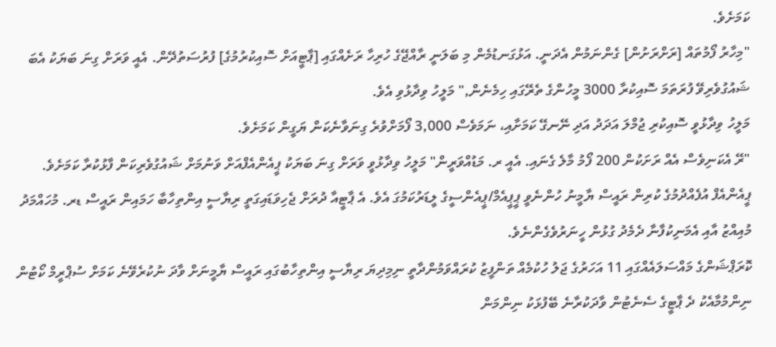ކަމަށެވެ.
"މިހާރު ފޯމުތައް [ރަށްރަށުން] ގެންނަމުން އެދަނީ. އަޅުގަނޑުމެން މި ބަލަނީ ރާއްޖޭގެ ހުރިހާ ރަށެއްގައި [ޕާޓީއަށް ސޮއިކުރުމުގެ] ފުރުސަތުދޭން. އެއީ ވަރަށް ގިނަ ބަޔަކު އެބަ ޝައުގުވެރިވޭ ފުރަތަމަ ސޮއިކުރާ 3000 މީހުންގެ ތެރޭގައި ހިމެނެން," މަލީހު ވިދާޅުވި އެވެ.
މަލީހު ވިދާޅުވީ ސޮއިކުރި ޖުމްލަ އަދަދު އަދި ނޭނގޭ ކަމަށާއި، ނަމަވެސް 3,000 ފޯމަށްވުރެ ގިނަވާނެކަން ޔަގީން ކަމަށެވެ.
"ރޭ އެކަނިވެސް އެއް ރަށަކުން 200 ފޯމު މާލެ ގެނައި. އެއީ ރ. މަޑުއްވަރީން" މަލީހު ވިދާޅުވީ ވަރަށް ގިނަ ބަޔަކު ޕީއެންއެފްއަށް ވަނުމަށް ޝައުގުވެރިކަން ފާޅުކުރާ ކަމަށެވެ.
ޕީއެންއެފް އުފެއްދުމުގެ ކުރިން ރައީސް ޔާމީނު ހުންނެވީ ޕީޕީއެމް/ޕީއެންސީގެ ލީޑަރުކަމުގަ އެވެ. އެ ޕާޓީއާ ދުރަށް ޖެހިވަޑައިގަތީ ރިޔާސީ އިންތިހާބާ ހަމައިން ރައީސް ޑރ. މުހައްމަދު މުއިއްޒު އާއި އެމަނިކުފާނާ ދެމެދު ގުޅުން ހީނަރުވެގެންނެވެ.
ކޮރަޕްޝަންގެ މައްސަލައެއްގައި 11 އަހަރުގެ ޖަލު ހުކުމެއް ތަންފީޒު ކުރައްވަމުންދާތީ ނިމިދިޔަ ރިޔާސީ އިންތިހާބުގައި ރައީސް ޔާމީނަށް ވާދަ ނުކުރެވޭނެ ކަމަށް ސުޕްރީމް ކޯޓުން ނިންމުމާއެކު ދެ ޕާޓީގެ ސެނެޓުން ވާދަކުރާނެ ބޭފުޅަކު ނިންމަން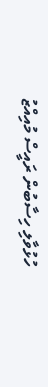ހުޅުވާލި ހިސާބުން ރައީސް މުއިއްޒު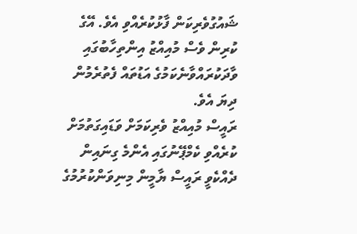ޝައުގުވެރިކަން ފާޅުކުރެއްވި އެވެ. އޭގެ ކުރިން ވެސް މުއިއްޒު އިންތިހާބުގައި ވާދަކުރައްވާނެކަމުގެ އަޑުތައް ފެތުރެމުން ދިޔަ އެވެ.
ރައީސް މުއިއްޒު ވެރިކަމަށް ވަޑައިގަތުމަށް ކުރެއްވި ކެމްޕޭނުގައި އެންމެ ގިނައިން ދެއްކެވީ ރައީސް ޔާމީން މިނިވަންކުރުމުގެ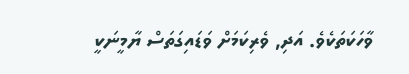ވާހަކަތަކެވެ. އަދި, ވެރިކަމަށް ވަޑައިގަތަސް ޔާމީނަކީ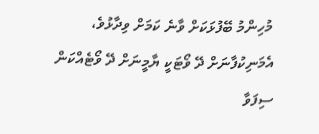މުހިންމު ބޭފުޅަކަށް ވާނެ ކަމަށް ވިދާޅުވެ، އެމަނިކުފާނަށް ދޭ ވޯޓަކީ ޔާމީނަށް ދޭ ވޯޓެއްކަން ސިފަވާ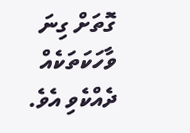ގޮތަށް ގިނަ ވާހަކަތަކެއް ދެއްކެވި އެވެ.